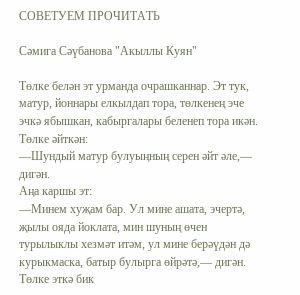СОВЕТУЕМ ПРОЧИТАТЬ

Сәмига Сәүбанова "Акыллы Куян"

Төлке белән эт урманда очрашканнар. Эт тук, матур, йоннары елкылдап тора, төлкенең эче эчкә ябышкан, кабыргалары беленеп тора икән.
Төлке әйткән:
—Шундый матур булуыңның серен әйт әле,— дигән.
Аңа каршы эт:
—Минем хуҗам бар. Ул мине ашата, эчертә, җылы ояда йоклата, мин шуның өчен турылыклы хезмәт итәм, ул мине берәүдән дә курыкмаска, батыр булырга өйрәтә,— дигән.
Төлке эткә бик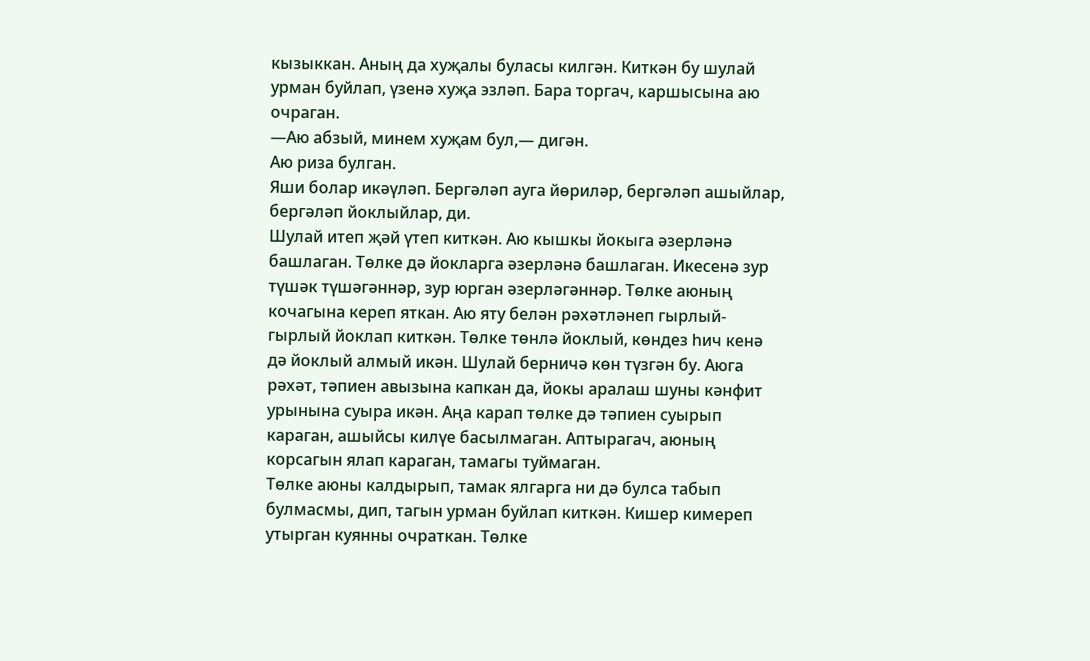кызыккан. Аның да хуҗалы буласы килгән. Киткән бу шулай урман буйлап, үзенә хуҗа эзләп. Бара торгач, каршысына аю очраган.
—Аю абзый, минем хуҗам бул,— дигән.
Аю риза булган.
Яши болар икәүләп. Бергәләп ауга йөриләр, бергәләп ашыйлар, бергәләп йоклыйлар, ди.
Шулай итеп җәй үтеп киткән. Аю кышкы йокыга әзерләнә башлаган. Төлке дә йокларга әзерләнә башлаган. Икесенә зур түшәк түшәгәннәр, зур юрган әзерләгәннәр. Төлке аюның кочагына кереп яткан. Аю яту белән рәхәтләнеп гырлый-гырлый йоклап киткән. Төлке төнлә йоклый, көндез һич кенә дә йоклый алмый икән. Шулай берничә көн түзгән бу. Аюга рәхәт, тәпиен авызына капкан да, йокы аралаш шуны кәнфит урынына суыра икән. Аңа карап төлке дә тәпиен суырып караган, ашыйсы килүе басылмаган. Аптырагач, аюның корсагын ялап караган, тамагы туймаган.
Төлке аюны калдырып, тамак ялгарга ни дә булса табып булмасмы, дип, тагын урман буйлап киткән. Кишер кимереп утырган куянны очраткан. Төлке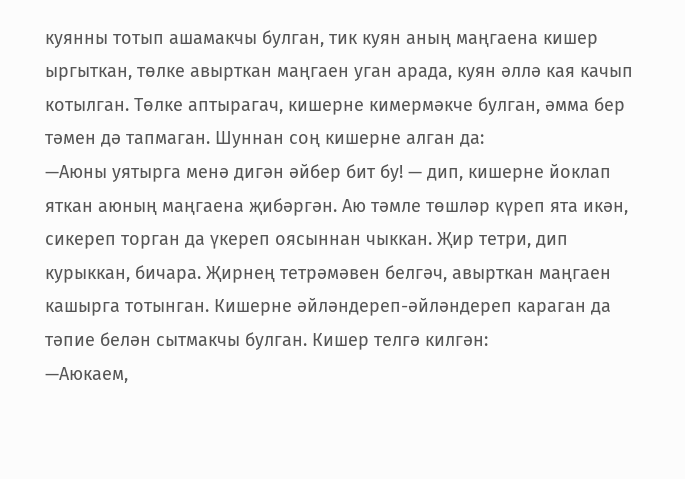куянны тотып ашамакчы булган, тик куян аның маңгаена кишер ыргыткан, төлке авырткан маңгаен уган арада, куян әллә кая качып котылган. Төлке аптырагач, кишерне кимермәкче булган, әмма бер тәмен дә тапмаган. Шуннан соң кишерне алган да:
—Аюны уятырга менә дигән әйбер бит бу! — дип, кишерне йоклап яткан аюның маңгаена җибәргән. Аю тәмле төшләр күреп ята икән, сикереп торган да үкереп оясыннан чыккан. Җир тетри, дип курыккан, бичара. Җирнең тетрәмәвен белгәч, авырткан маңгаен кашырга тотынган. Кишерне әйләндереп-әйләндереп караган да тәпие белән сытмакчы булган. Кишер телгә килгән:
—Аюкаем,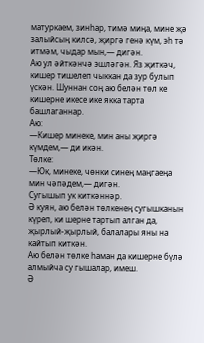матуркаем, зинһар, тимә миңа, мине җә залыйсың килсә, җиргә генә күм, эһ тә итмәм, чыдар мын,— дигән.
Аю ул әйткәнчә эшләгән. Яз җиткәч, кишер тишелеп чыккан да зур булып үскән. Шуннан соң аю белән төл ке кишерне икесе ике якка тарта башлаганнар.
Аю:
—Кишер минеке, мин аны җиргә күмдем,— ди икән.
Төлке:
—Юк, минеке, чөнки синең маңгаеңа мин чәпәдем,— дигән.
Сугышып ук киткәннәр.
Ә куян, аю белән төлкенең сугышканын күреп, ки шерне тартып алган да, җырлый-җырлый, балалары яны на кайтып киткән.
Аю белән төлке һаман да кишерне бүлә алмыйча су гышалар, имеш.
Ә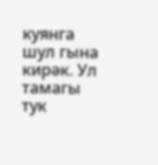куянга шул гына кирәк. Ул тамагы тук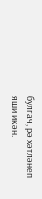булгач, рә хәтләнеп яши икән.